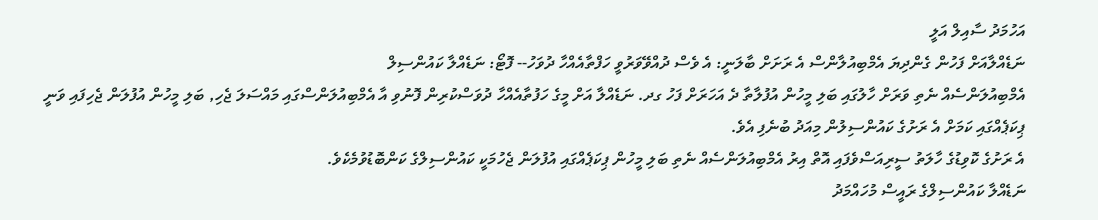އަހުމަދު ސާއިލް އަލީ
ނަޑެއްލާއަށް ފަހުން ގެންދިޔަ އެމްބިއުލާންސް އެ ރަށަށް ބާލަނީ: އެ ވެސް ދުއްވޭވަރުވީ ހަފްތާއެއްހާ ދުވަހު-- ފޮޓޯ: ނަޑެއްލާ ކައުންސިލް
އެމްބިއުލަންސެއް ނެތި ވަރަށް ހާލުގައި ބަލި މީހުން އުފުލާތާ ދެ އަހަރަށް ފަހު ގދ. ނަޑެއްލާ އަށް މީގެ ހަފުތާއެއްހާ ދުވަސްކުރިން ފޮނުވި އާ އެމްބިއުލަންސްގައި މައްސަލަ ޖެހި, ބަލި މީހުން އުފުލަން ޖެހިފައި ވަނީ ޕިކަޕެއްގައި ކަމަށް އެ ރަށުގެ ކައުންސިލުން މިއަދު ބުނެފި އެވެ.
އެ ރަށުގެ ކޮވިޑުގެ ހާލަތު ސީރިއަސްވެފައި އޮތް އިރު އެމްބިއުލަންސެއް ނެތި ބަލި މީހުން ޕިކަޕެއްގައި އުފުލަން ޖެހުމަކީ ކައުންސިލްގެ ކަންބޮޑުވުމެކެވެ.
ނަޑެއްލާ ކައުންސިލްގެ ރައީސް މުހައްމަދު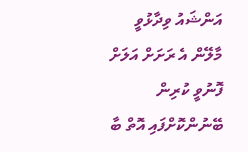އަންޝައު ވިދާޅުވީ މާލޭން އެ ރަށަށް އަލަށް ފޮނުވީ ކުރިން ބޭނުންކޮށްފައި އޮތް ބާ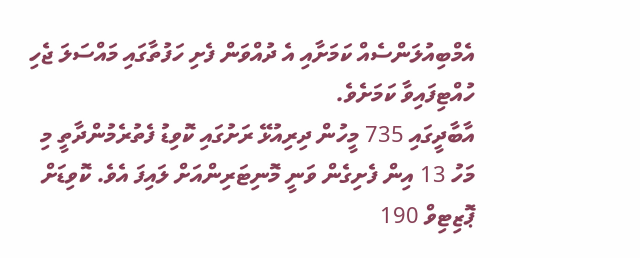އެމްބިއުލަންސެއް ކަމަށާއި އެ ދުއްވަން ފެށި ހަފުތާގައި މައްސަލަ ޖެހި ހުއްޓިފައިވާ ކަމަށެވެ.
އާބާދީގައި 735 މީހުން ދިރިއުޅޭ ރަށުގައި ކޮވިޑު ފެތުރެމުންދާތީ މި މަހު 13 އިން ފެށިގެން ވަނީ މޮނިޓަރިންއަށް ލައިފަ އެވެ. ކޮވިޑަށް ޕޮޒިޓިވް 190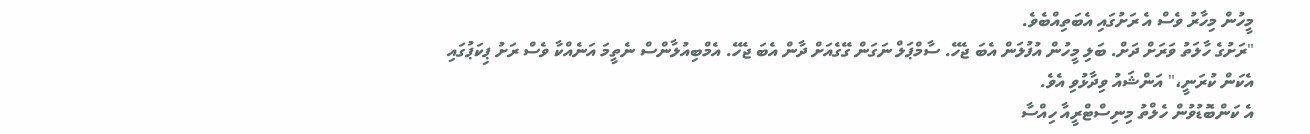މީހުން މިހާރު ވެސް އެ ރަށުގައި އެބަތިއްބެވެ.
"ރަށުގެ ހާލަތު ވަރަށް ދަށް. ބަލި މީހުން އުފުލަން އެބަ ޖެހޭ. ސާމްޕަލް ނަގަން ގޭގެއަށް ދާން އެބަ ޖެހޭ. އެމްބިއުލާންސް ނެތީމަ އަނެއްކާ ވެސް ރަށު ޕިކަޕުގައި އެކަން ކުރަނީ،" އަންޝައު ވިދާޅުވި އެވެ.
އެ ކަންބޮޑުވުން ހެލްތު މިނިސްޓްރީއާ ހިއްސާ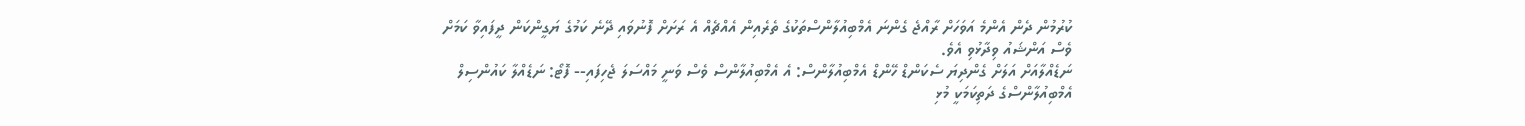ކުރުމުން ދެން އެންމެ އަވަހަށް ރާއްޖެ ގެންނަ އެމްބިއުލާންސްތަކުގެ ތެރެއިން އެއްޗެއް އެ ރަށަށް ފޮނުވައި ދޭނެ ކަމުގެ ޔަގީންކަން ދީފައިވާ ކަމަށް ވެސް އަންޝައު ވިދާޅުވި އެވެ.
ނަޑެއްލާއަށް އަލަށް ގެންދިޔަ ސެކަންޑް ހޭންޑް އެމްބިއުލާންސް: އެ އެމްބިއުލާންސް ވެސް ވަނީ މައްސަލަ ޖެހިފައި-- ފޮޓޯ: ނަޑެއްލާ ކައުންސިލް
އެމްބިއުލާންސްގެ ދަތިކަމަކީ މުޅި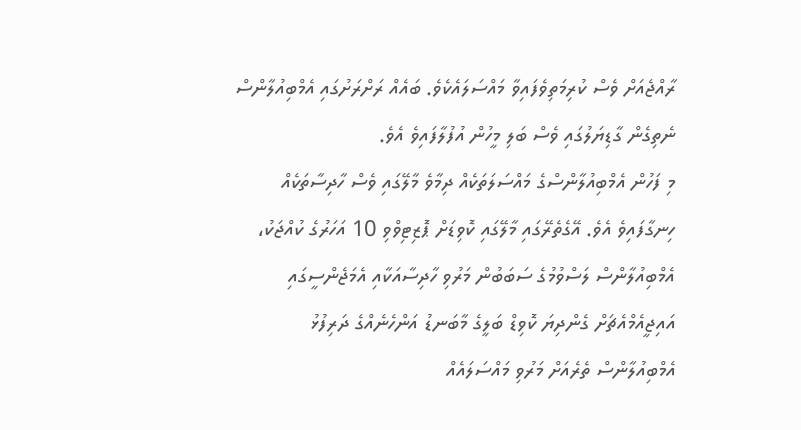ރާއްޖެއަށް ވެސް ކުރިމަތިވެފައިވާ މައްސަލައެކެވެ. ބައެއް ރަށްރަށުގައި އެމްބިއުލާންސް ނެތިގެން ގާޑިޔަލުގައި ވެސް ބަލި މީހުން އުފުލާފައިވެ އެވެ.
މި ފަހުން އެމްބިއުލާންސްގެ މައްސަލަތަކެއް ދިމާވެ މާލޭގައި ވެސް ހާދިސާތަކެއް ހިނގާފައިވެ އެވެ. އޭގެތެރޭގައި މާލޭގައި ކޮވިޑަށް ޕޮޒިޓިވްވި 10 އަހަރުގެ ކުއްޖަކު، އެމްބިއުލާންސް ލަސްވުމުގެ ސަބަބުން މަރުވި ހާދިސާއަކާއި އެމަޖެންސީގައި އައިޖީއެމްއެޗަށް ގެންދިޔަ ކޮވިޑް ބަލީގެ މާބަނޑު އަންހެނެއްގެ ދަރިފުޅު އެމްބިއުލާންސް ތެރެއަށް މަރުވި މައްސަލައެއް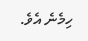ހިމެނެ އެވެ.